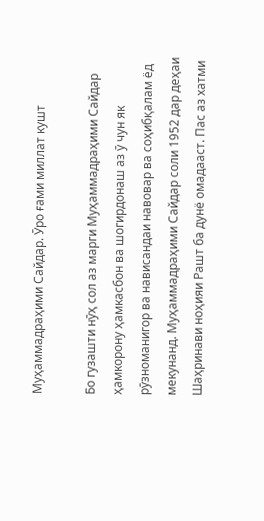Муҳаммадраҳими Сайдар. Ӯро ғами миллат кушт

Бо гузашти нӯҳ сол аз марги Муҳаммадраҳими Сайдар ҳамкорону ҳамкасбон ва шогирдонаш аз ӯ чун як рӯзноманигор ва нависандаи навовар ва соҳибқалам ёд мекунанд. Муҳаммадраҳими Сайдар соли 1952 дар деҳаи Шаҳринави ноҳияи Рашт ба дунё омадааст. Пас аз хатми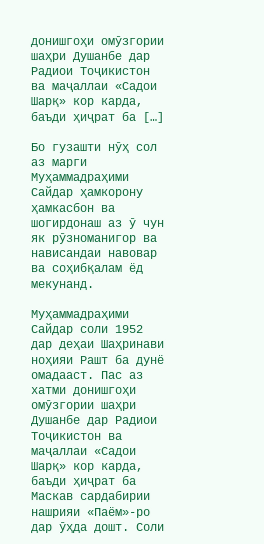донишгоҳи омӯзгории шаҳри Душанбе дар Радиои Тоҷикистон ва маҷаллаи «Садои Шарқ» кор карда, баъди ҳиҷрат ба […]

Бо гузашти нӯҳ сол аз марги Муҳаммадраҳими Сайдар ҳамкорону ҳамкасбон ва шогирдонаш аз ӯ чун як рӯзноманигор ва нависандаи навовар ва соҳибқалам ёд мекунанд.

Муҳаммадраҳими Сайдар соли 1952 дар деҳаи Шаҳринави ноҳияи Рашт ба дунё омадааст. Пас аз хатми донишгоҳи омӯзгории шаҳри Душанбе дар Радиои Тоҷикистон ва маҷаллаи «Садои Шарқ» кор карда, баъди ҳиҷрат ба Маскав сардабирии нашрияи «Паём»-ро дар ӯҳда дошт. Соли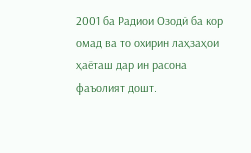2001 ба Радиои Озодӣ ба кор омад ва то охирин лаҳзаҳои ҳаёташ дар ин расона фаъолият дошт.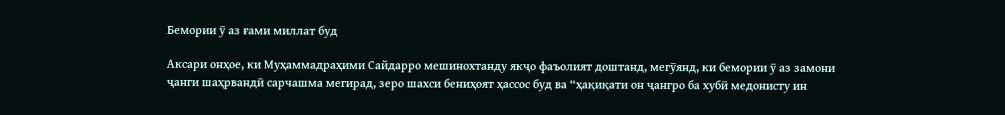Бемории ӯ аз ғами миллат буд

Аксари онҳое, ки Муҳаммадраҳими Сайдарро мешинохтанду якҷо фаъолият доштанд, мегӯянд, ки бемории ӯ аз замони ҷанги шаҳрвандӣ сарчашма мегирад, зеро шахси бениҳоят ҳассос буд ва “ҳақиқати он ҷангро ба хубӣ медонисту ин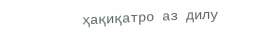ҳақиқатро аз дилу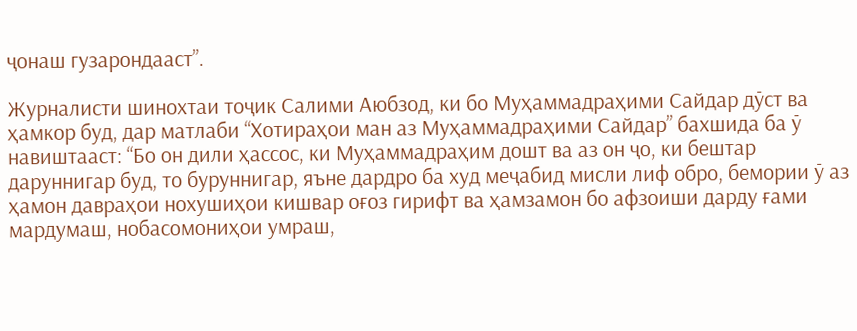ҷонаш гузарондааст”.

Журналисти шинохтаи тоҷик Салими Аюбзод, ки бо Муҳаммадраҳими Сайдар дӯст ва ҳамкор буд, дар матлаби “Хотираҳои ман аз Муҳаммадраҳими Сайдар” бахшида ба ӯ навиштааст: “Бо он дили ҳассос, ки Муҳаммадраҳим дошт ва аз он ҷо, ки бештар даруннигар буд, то буруннигар, яъне дардро ба худ меҷабид мисли лиф обро, бемории ӯ аз ҳамон давраҳои нохушиҳои кишвар оғоз гирифт ва ҳамзамон бо афзоиши дарду ғами мардумаш, нобасомониҳои умраш,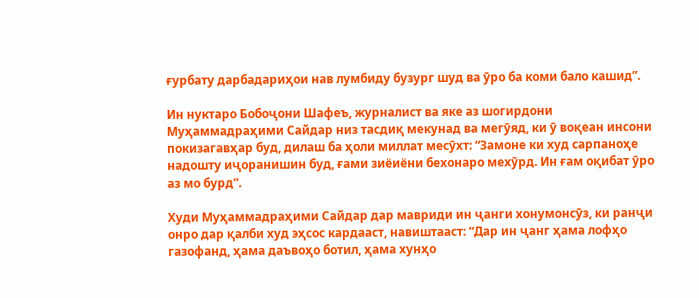ғурбату дарбадариҳои нав лумбиду бузург шуд ва ӯро ба коми бало кашид”.

Ин нуктаро Бобоҷони Шафеъ, журналист ва яке аз шогирдони Муҳаммадраҳими Сайдар низ тасдиқ мекунад ва мегӯяд, ки ӯ воқеан инсони покизагавҳар буд, дилаш ба ҳоли миллат месӯхт: “Замоне ки худ сарпаноҳе надошту иҷоранишин буд, ғами зиёиёни бехонаро мехӯрд. Ин ғам оқибат ӯро аз мо бурд”.

Худи Муҳаммадраҳими Сайдар дар мавриди ин ҷанги хонумонсӯз, ки ранҷи онро дар қалби худ эҳсос кардааст, навиштааст: “Дар ин ҷанг ҳама лофҳо газофанд, ҳама даъвоҳо ботил, ҳама хунҳо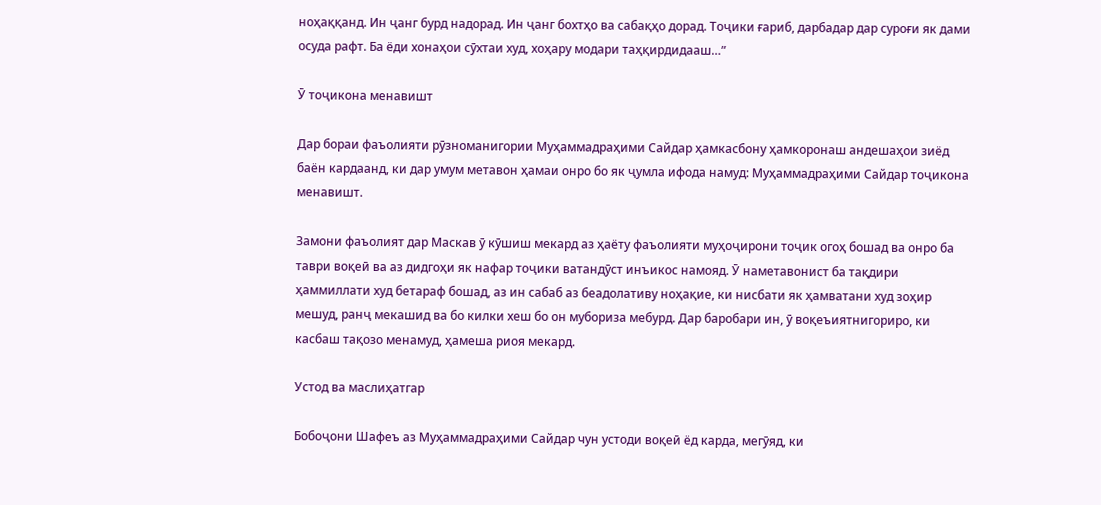ноҳаққанд. Ин ҷанг бурд надорад. Ин ҷанг бохтҳо ва сабақҳо дорад. Тоҷики ғариб, дарбадар дар суроғи як дами осуда рафт. Ба ёди хонаҳои сӯхтаи худ, хоҳару модари таҳқирдидааш…”

Ӯ тоҷикона менавишт

Дар бораи фаъолияти рӯзноманигории Муҳаммадраҳими Сайдар ҳамкасбону ҳамкоронаш андешаҳои зиёд баён кардаанд, ки дар умум метавон ҳамаи онро бо як ҷумла ифода намуд: Муҳаммадраҳими Сайдар тоҷикона менавишт.

Замони фаъолият дар Маскав ӯ кӯшиш мекард аз ҳаёту фаъолияти муҳоҷирони тоҷик огоҳ бошад ва онро ба таври воқеӣ ва аз дидгоҳи як нафар тоҷики ватандӯст инъикос намояд. Ӯ наметавонист ба тақдири ҳаммиллати худ бетараф бошад, аз ин сабаб аз беадолативу ноҳақие, ки нисбати як ҳамватани худ зоҳир мешуд, ранҷ мекашид ва бо килки хеш бо он мубориза мебурд. Дар баробари ин, ӯ воқеъиятнигориро, ки касбаш тақозо менамуд, ҳамеша риоя мекард.

Устод ва маслиҳатгар

Бобоҷони Шафеъ аз Муҳаммадраҳими Сайдар чун устоди воқеӣ ёд карда, мегӯяд, ки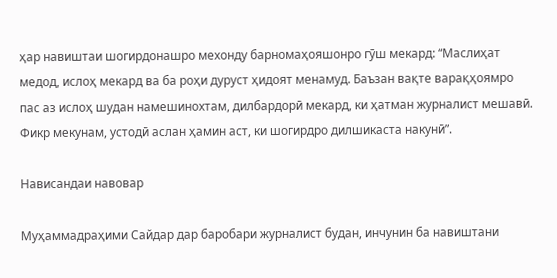ҳар навиштаи шогирдонашро мехонду барномаҳояшонро гӯш мекард: “Маслиҳат медод, ислоҳ мекард ва ба роҳи дуруст ҳидоят менамуд. Баъзан вақте варақҳоямро пас аз ислоҳ шудан намешинохтам, дилбардорӣ мекард, ки ҳатман журналист мешавӣ. Фикр мекунам, устодӣ аслан ҳамин аст, ки шогирдро дилшикаста накунӣ”.

Нависандаи навовар

Муҳаммадраҳими Сайдар дар баробари журналист будан, инчунин ба навиштани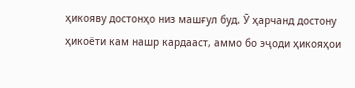ҳикояву достонҳо низ машғул буд. Ӯ ҳарчанд достону ҳикоёти кам нашр кардааст, аммо бо эҷоди ҳикояҳои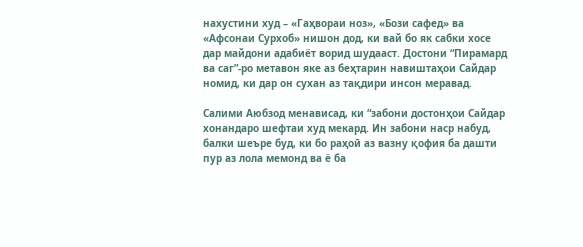нахустини худ – «Гаҳвораи ноз», «Бози сафед» ва «Афсонаи Сурхоб» нишон дод, ки вай бо як сабки хосе дар майдони адабиёт ворид шудааст. Достони “Пирамард ва саг”-ро метавон яке аз беҳтарин навиштаҳои Сайдар номид, ки дар он сухан аз тақдири инсон меравад.

Салими Аюбзод менависад, ки “забони достонҳои Сайдар хонандаро шефтаи худ мекард. Ин забони наср набуд, балки шеъре буд, ки бо раҳоӣ аз вазну қофия ба дашти пур аз лола мемонд ва ё ба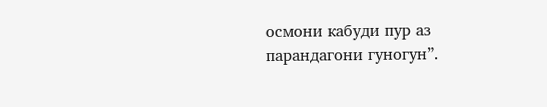осмони кабуди пур аз парандагони гуногун”.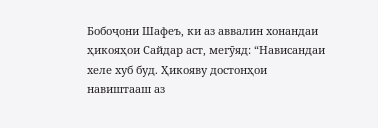Бобоҷони Шафеъ, ки аз аввалин хонандаи ҳикояҳои Сайдар аст, мегӯяд: “Нависандаи хеле хуб буд. Ҳикояву достонҳои навиштааш аз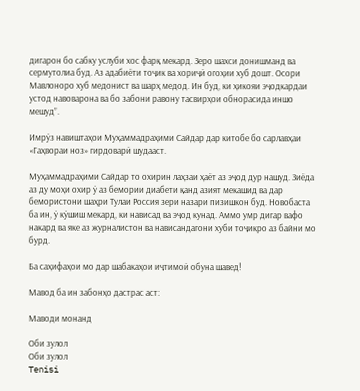дигарон бо сабку услуби хос фарқ мекард. Зеро шахси донишманд ва сермутолиа буд. Аз адабиёти тоҷик ва хориҷӣ огоҳии хуб дошт. Осори Мавлоноро хуб медонист ва шарҳ медод. Ин буд, ки ҳикояи эҷодкардаи устод навоварона ва бо забони равону тасвирҳои обнорасида иншо мешуд”.

Имрӯз навиштаҳои Муҳаммадраҳими Сайдар дар китобе бо сарлавҳаи «Гаҳвораи ноз» гирдоварӣ шудааст.

Муҳаммадраҳими Сайдар то охирин лаҳзаи ҳаёт аз эҷод дур нашуд. Зиёда аз ду моҳи охир ӯ аз бемории диабети қанд азият мекашид ва дар бемористони шаҳри Тулаи Россия зери назари пизишкон буд. Новобаста ба ин, ӯ кӯшиш мекард, ки нависад ва эҷод кунад. Аммо умр дигар вафо накард ва яке аз журналистон ва нависандагони хуби тоҷикро аз байни мо бурд.

Ба саҳифаҳои мо дар шабакаҳои иҷтимоӣ обуна шавед!

Мавод ба ин забонҳо дастрас аст:

Маводи монанд

Оби зулол
Оби зулол
Tenisi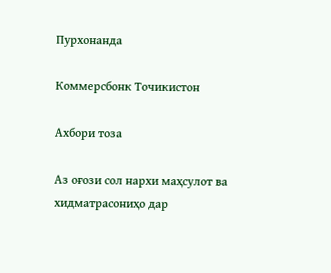Пурхонанда

Коммерсбонк Точикистон

Ахбори тоза

Аз оғози сол нархи маҳсулот ва хидматрасониҳо дар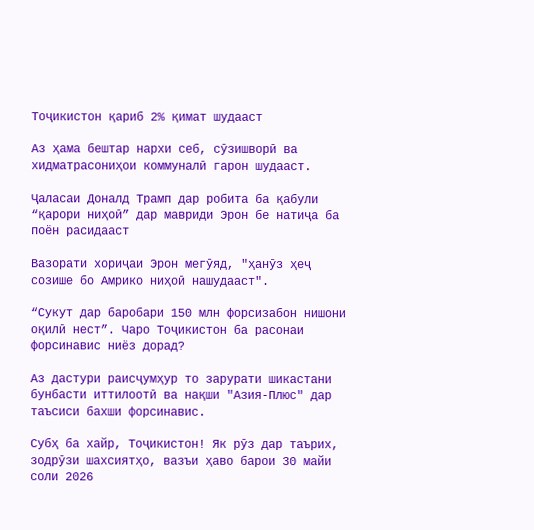Тоҷикистон қариб 2% қимат шудааст

Аз ҳама бештар нархи себ, сӯзишворӣ ва хидматрасониҳои коммуналӣ гарон шудааст.

Ҷаласаи Доналд Трамп дар робита ба қабули “қарори ниҳоӣ” дар мавриди Эрон бе натиҷа ба поён расидааст

Вазорати хориҷаи Эрон мегӯяд, "ҳанӯз ҳеҷ созише бо Амрико ниҳоӣ нашудааст".

“Сукут дар баробари 150 млн форсизабон нишони оқилӣ нест”. Чаро Тоҷикистон ба расонаи форсинавис ниёз дорад?

Аз дастури раисҷумҳур то зарурати шикастани бунбасти иттилоотӣ ва нақши "Азия-Плюс" дар таъсиси бахши форсинавис.

Субҳ ба хайр, Тоҷикистон! Як рӯз дар таърих, зодрӯзи шахсиятҳо, вазъи ҳаво барои 30 майи соли 2026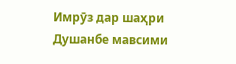Имрӯз дар шаҳри Душанбе мавсими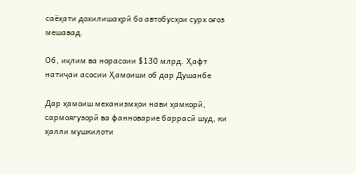саёҳати дохилишаҳрӣ бо автобусҳои сурх оғоз мешавад.

Об, иқлим ва норасоии $130 млрд. Ҳафт натиҷаи асосии Ҳамоиши об дар Душанбе

Дар ҳамоиш механизмҳои нави ҳамкорӣ, сармоягузорӣ ва фанноварие баррасӣ шуд, ки ҳалли мушкилоти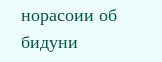норасоии об бидуни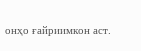онҳо ғайриимкон аст.